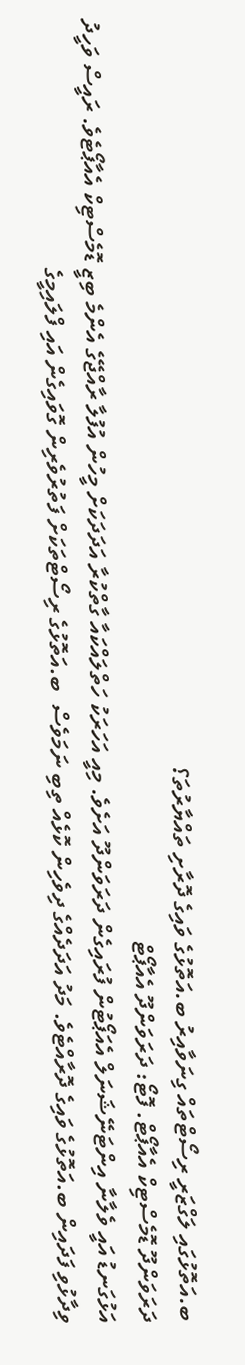ބ.އަތޮޅުގައި ލަގްޒަރީ ރިސޯޓްތައް ގިނަވާއިރު ބ.އަތޮޅުގެ ވައިގެ ދޮރާށި ތައްޔާރުތަ؟
ދަރަވަންދޫ ޑޮމެސްޓިކް އެއާޕޯޓް. ފޮޓޯ: ދަރަވަންދޫ އެއާޕޯޓް
އަޅުގަނޑު އައީ ވެލާނާ އިންޓަނޭޝަނަލް އެއަޕޯޓުން ފުރައިގެން ދަރަވަންދޫ އަށެވެ. މިއީ އަހަރަކު ހަތްލައްކައާ ގާތްކުރާ އަދަދަކަށް މީހުން އުފުލާ ރާއްޖޭގެ އެންމެ ބިޒީ ޑޮމެސްޓިކް އެއާޕޯޓެވެ. ރައީސް ވަހީދު ވިދާޅުވި ފަދައިން ބ.އަތޮޅުގެ ވައިގެ ދޮރާއްޓެވެ. މަދު އަދަދެއްގެ ދިވެހިން ކޮޅެއް ތިބި ނަމަވެސް  ބ.އަތޮޅުގެ ރިސޯޓްތަކަށް ފަތުރުވެރިން ގޮވައިގެން އައި ފްލައިމީގެ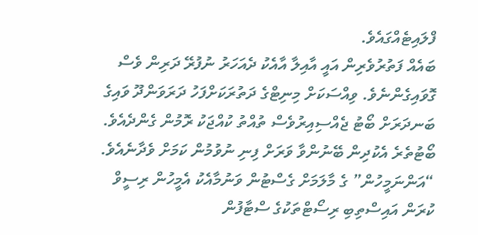ފްލައިޓެއްގައެވެ.
ބައެއް ފަތުރުވެރިން އައީ އާއިލާ އާއެކު ދެއަހަރު ނުފުރޭ ދަރިން ވެސް ގޮވައިގެންނެވެ. ވިއްސަކަށް މިނިޓްގެ ދަތުރަކަށްފަހު ދަރަވަންދޫ ވައިގެ ބަނދަރަށް ބޯޓު ޖެއްސިއިރުވެސް ތުއްތު ކުއްޖަކު ރޮމުން ގެންދެއެވެ. ބޯޓުތެރެ އެކުދިން ބޭނުންވާ ވަރަށް ފިނި ނުވުމުން ކަމަށް ވެދާނެއެވެ.
“އަންނަމީހުން” ގެ މާލަމަށް ގެސްޓުން ވަނުމާއެކު އެމީހުން ރިސީވް ކުރަން އައިސްތިބި ރިސޯޓްތަކުގެ ސްޓާފުން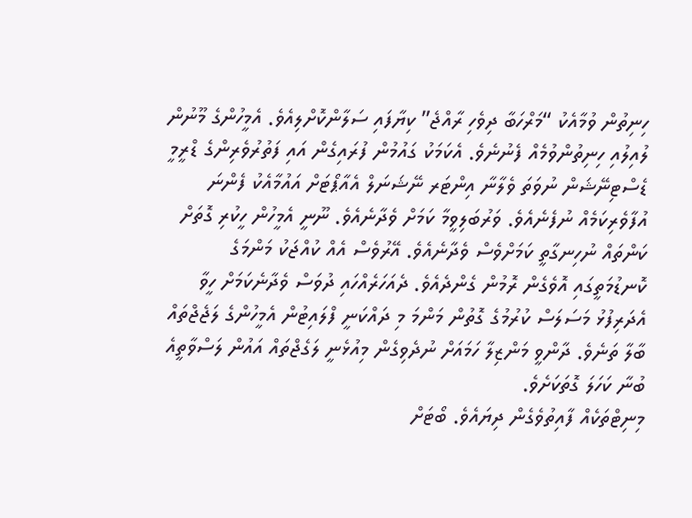ހިނިތުން ވުމާއެކު “މަރްހަބާ ދިވެހި ރާއްޖެ” ކިޔާފައި ސަލާންކޮށްލިއެވެ. އެމީހުންގެ މޫނުން ލުއިލުއި ހިނިތުންވުމެއް ފެނުނެވެ. އެކަމަކު ގައުމުން ފުރައިގެން އައި ފަތުރުވެރިންގެ ޑްރީމީ ޑެސްޓިނޭޝަން ނުވަތަ ވެލާނާ އިންޓަރ ނޭޝަނަލް އެއާޕޯޓަށް އައުމާއެކު ފެންނަ އުފާވެރިކަމެއް ނުފެނެއެވެ. ވަރުބަލިވީމާ ކަމަށް ވެދާނެއެވެ. ނޫނީ އެމީހުން ހީކުރި ގޮތަށް ކަންތައް ނުހިނގާތީ ކަމަށްވެސް ވެދާނެއެވެ. އޭރުވެސް އެއް ކުއްޖަކު މަންމަގެ ކޮނޑުމަތީގައި އޮވެގެން ރޮމުން ގެންދެއެވެ. ދެއަހަރެއްހައި ދުވަސް ވެދާނެކަމަށް ހީވާ އެދަރިފުޅު މަސަލަސް ކުރުމުގެ ގޮތުން މަންމަ މި ދައްކަނީ ފްލައިޓުން އެމީހުންގެ ލަޖެޖްތައް ބާލާ ތަނެވެ. ދާންވީ މަންޒިލާ ހަމައަށް ނުދެވިގެން މިއުޅެނީ ލަގެޖްތައް އައުން ލަސްވާތީއެ ބުނާ ކަހަލަ ގޮތަކަށެވެ.
މިނިޓްތަކެއް ފާއިތުވެގެން ދިޔައެވެ. ބޯޓަށް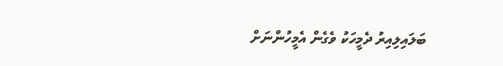ބަލައިލިއިރު ދެމީހަކު ވެގެން އެމީހުންނަށް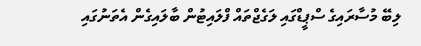ލިބޭ މުސާރައިގެ ސްޕީޑްގައި ލަގެޖްތައް ފްލައިޓުން ބާލައިގެން އެތަނުގައި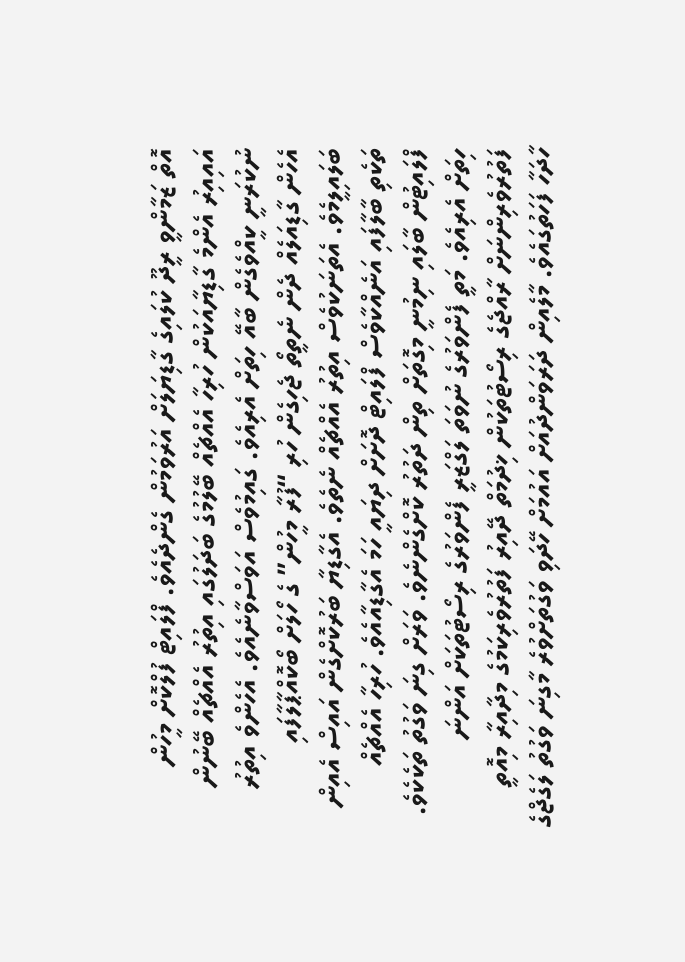އޮތް ޒަމާންވީ ރީދޫ ކުލައިގެ ގާޑިޔަލަށް އަރުވަމުން ގެންދެއެވެ. ފްލައިޓް ފުލްކޮށް މީހުން އައިއިރު އެންމެ ގާޑިޔާއަކުން ހުރިހާ އެއްޗެއް ބޭލުމުގެ ބަދަލުގައި އިތުރު އެއްޗެއް ބޭނުން ނުކުރަނީ ކީއްވެގެން ބާއޭ ހިތަށް އެރިއެވެ. ގައިމުވެސް އަވަސްވާނެއެވެ. އެހެންވެ އިތުރު އެހެން ގާޑިއަލެއް ދެން ނެތީތޯ ޖެހިގެން ހުރި “ފުރާ މީހުން” ގެ ހޯލަށް ބޯކޮއްޕާލާފައި ބަލައިލީމެވެ. އެތަނަކުވެސް އިތުރު އެއްޗެއް ނެތެވެ. އެގާޑިޔާ ބަރުކޮށްގެން އައިސް އެއިން ތަކެތި ބާލާފައި އަނެއްކާވެސް ފްލައިޓް ދޮށަށް ދިޔައީ ހަމަ އެގާޑިއާއެވެ. ހުރިހާ އެއްޗެއް ފްލައިޓުން ބާލައި ނިމުނީ މިގޮތަށް ތިން ދަތުރު ކޮށްގެންނެވެ. ވަރަށް ގިނަ ވަގުތު ތަކެކެވެ.
ހިތަށް އެރިއެވެ. މަތީ ފެންވަރުގެ ނުވަތަ ލަގްޒަރީ ފެންވަރުގެ ރިސޯޓުތަކަށް އަންނަ ފަތުރުވެރިންނަށް ރާއްޖެގެ ރިސޯޓުތަކުން ޚިދުމަތް ދޭއިރު ފަތުރުވެރިކަމުގެ މިދާއިރާ މިއޮތީ ހާދަހާ ފަހަތުގައެވެ. މާލެއިން ދަރަވަންދުއަށް އައުމަށް ހޭދަވި ވަގުތަށްވުރެ މާގިނަ ވަގުތު ލަގެޖްގެ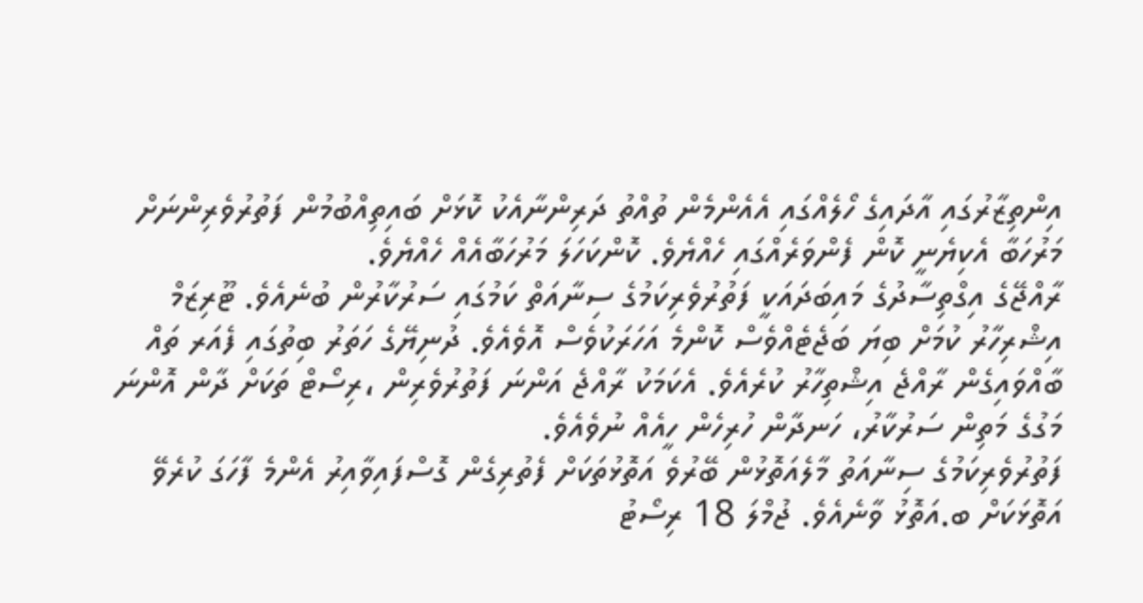އިންތިޒާރުގައި އާދައިގެ ހޯލެއްގައި އެއެންމެން ތުއްތު ދަރިންނާއެކު ކޮޅަށް ބައިތިއްބުމުން ފަތުރުވެރިންނަށް މަރުހަބާ އެކިޔެނީ ކޮން ފެންވަރެއްގައި ހެއްޔެވެ. ކޮންކަހަލަ މަރުހަބާއެއް ހެއްޔެވެ.
ރާއްޖޭގެ އިގްތިސާދުގެ މައިބަދައަކީ ފަތުރުވެރިކަމުގެ ސިނާއަތް ކަމުގައި ސަރުކާރުން ބުނެއެވެ. ޓޫރިޒަމް އިޝްރިހާރު ކުމަށް ބިޔަ ބަޖެޓެއްވެސް ކޮންމެ އަހަރަކުވެސް އޮވެއެވެ. ދުނިޔޭގެ ހަތަރު ބިތުގައި ފެއަރ ތައް ބާއްވައިގެން ރާއްޖެ އިޝްތިހާރު ކުރެއެވެ. އެކަމަކު ރާއްޖެ އަންނަ ފަތުރުވެރިން ،ރިސޯޓް ތަކަށް ދާން އޮންނަ މަގުގެ މަތިން ސަރުކާރު، ހަނދާން ހުރިހެން ހީއެއް ނުވެއެވެ.
ފަތުރުވެރިކަމުގެ ސިނާއަތު މާލެއަތޮޅުން ބޭރުވެ އަތޮޅުތަކަށް ފެތުރިގެން ގޮސްފައިވާއިރު އެންމެ ފާހަގަ ކުރެވޭ އަތޮޅަކަށް ބ.އަތޮޅު ވާނެއެވެ. ޖުމްލަ 18 ރިސޯޓު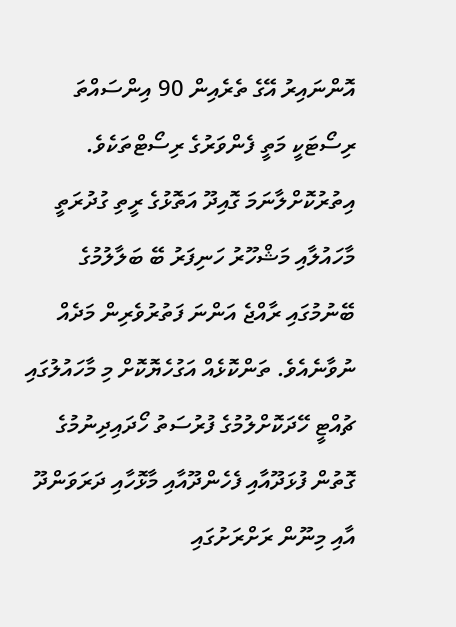އޮންނައިރު އޭގެ ތެރެއިން 90 އިންސައްތަ ރިސޯޓަކީ މަތީ ފެންވަރުގެ ރިސޯޓްތަކެވެ. އިތުރުކޮށްލާނަމަ ގޮއިދޫ އަތޮޅުގެ ރީތި ގުދުރަތީ މާހައުލާއި މަޝްހޫރު ހަނިފަރު ބޭ ބަލާލުމުގެ ބޭނުމުގައި ރާއްޖެ އަންނަ ފަތުރުވެރިން މަދެއް ނުވާނެއެވެ. ތަންކޮޅެއް އަގުހެޔޮކޮށް މި މާހައުލުގައި ޗުއްޓީ ހޭދަކޮށްލުމުގެ ފުރުސަތު ހޯދައިދިނުމުގެ ގޮތުން ފުޅަދޫއާއި ފެހެންދޫއާއި މާޅޮހާއި ދަރަވަންދޫ އާއި މިނޫން ރަށްރަށުގައި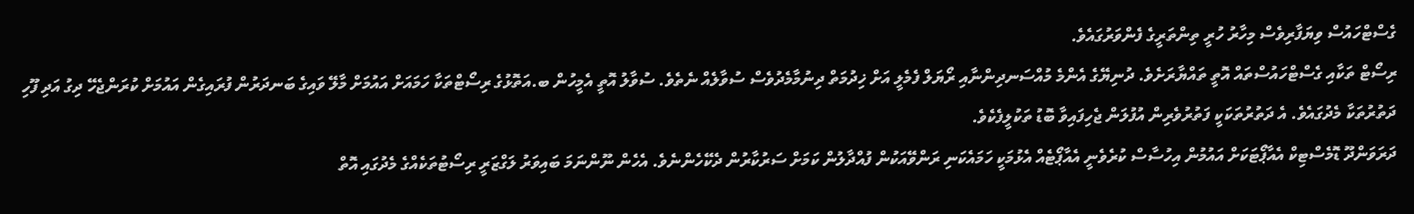ގެސްޓްހައުސް ވިޔަފާރިވެސް މިހާރު ހުރީ ތިންތަރީގެ ފެންވަރުގައެވެ.
ރިސޯޓް ތަކާއި ގެސްޓްހައުސްތައް އޮތީ ތައްޔާރަށެވެ. ދުނިޔޭގެ އެންމެ މުއްސަނދިންނާއި ރޯޔަލް ފެމެލީ އަށް ޚިދުމަތް ދިނުމާމެދުވެސް ސުވާލެއް ނެތެވެ. ސުވާލު އޮތީ އެމީހުން ބ.އަތޮޅުގެ ރިސޯޓްތަކާ ހަމައަށް އައުމަށް މާލޭ ވައިގެ ބަނދަރުން ފުރައިގެން އައުމަށް ކުރަންޖެހޭ ދިގު އަދި ފޫހި ދަތުރުތަކާ މެދުގައެވެ. އެ ދަތުރުތަކަކީ ފަތުރުވެރިން އުފުލަން ޖެހިފައިވާ ބޮޑު ތަކުލީފެކެވެ.
ދަރަވަންދޫ ޑޮމެސްޓިކް އެއާޕޯޓަކަށް އައުމުން އިހުސާސް ކުރެވެނީ އެއާޕޯޓެއް އެޅުމަކީ ހަމައެކަނި ރަންވޭއަކުން ފުއްދާލުން ކަމަށް ސަރުކާރުން ދެކޭހެންނެވެ. އެހެން ނޫންނަމަ ބައިވަރު ލަގްޒަރީ ރިސޯޓުތަކެއްގެ މެދުގައި އޮތް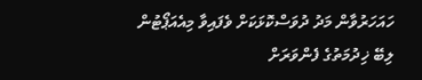ހައަހަރުވާން މަދު ދުވަސްކޮޅަކަށް ވެފައިވާ މިއެއަޕޯޓުން ލިބޭ ޚިދުމަތުގެ ފެންވަރަށް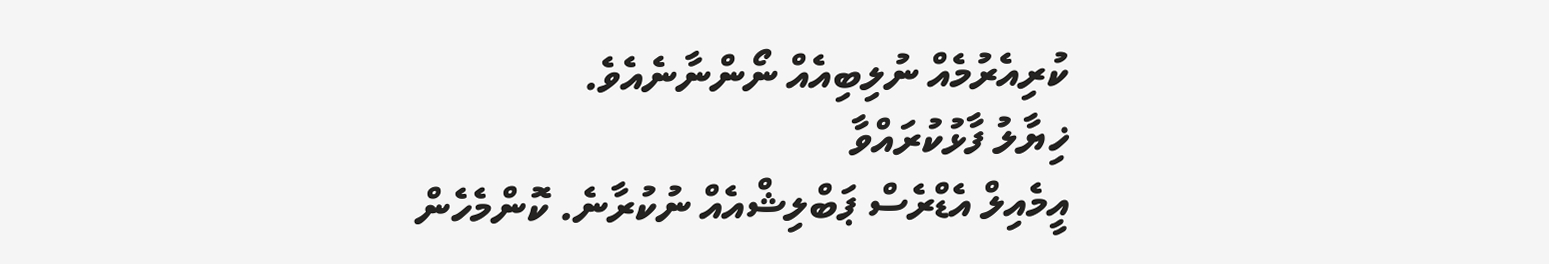ކުރިއެރުމެއް ނުލިބިއެއް ނޯންނާނެއެވެ.
ޚިޔާލު ފާޅުކުރައްވާ
އީމެއިލް އެޑްރެސް ޕަބްލިޝްއެއް ނުކުރާނެ. ކޮންމެހެން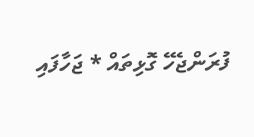ފުރަންޖެހޭ ގޮޅިތައް * ޖަހާފައި